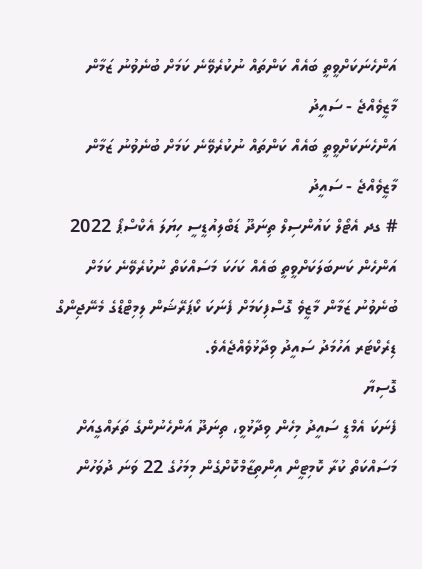އަންހެނަކަށްވީތީ ބައެއް ކަންތައް ނުކުރެވޭނެ ކަމަށް ބުނެވުނު ޒަމާން މާޒީވެއްޖެ - ސައީދު
އަންހެނަކަށްވީތީ ބައެއް ކަންތައް ނުކުރެވޭނެ ކަމަށް ބުނެވުނު ޒަމާން މާޒީވެއްޖެ - ސައީދު
# ގދ އެޓޯލް ކައުންސިލް ތިނަދޫ ޑަބްލިއުޑީސީ ހިޔަލަ އެކްސްޕޯ 2022
އަންހެން ކަނބަލަކަށްވީތީ ބައެއް ކަހަކަ މަސައްކަތް ނުކުރެވޭނެ ކަމަށް ބުނެވުނު ޒަމާން މާޒީވެ ގޮސްފިކަމަށް ފެނަކަ ކޯޕަރޭޝަން ލިމިޓްޑްގެ މެނޭޖިންގް ޑިރެކްޓަރ އަހުމަދު ސައީދު ވިދާޅުވެއްޖެއެވެ.
ގޮސިޔާ
ފެނަކަ އެމްޑީ ސައީދު މިހެން ވިދާޅުވީ، ތިނަދޫ އަންހެނުންގެ ތަރައްގީއަށް މަސައްކަތް ކުރާ ކޮމިޓީން އިންތިޒާމްކޮށްގެން މިމަހުގެ 22 ވަނަ ދުވަހުން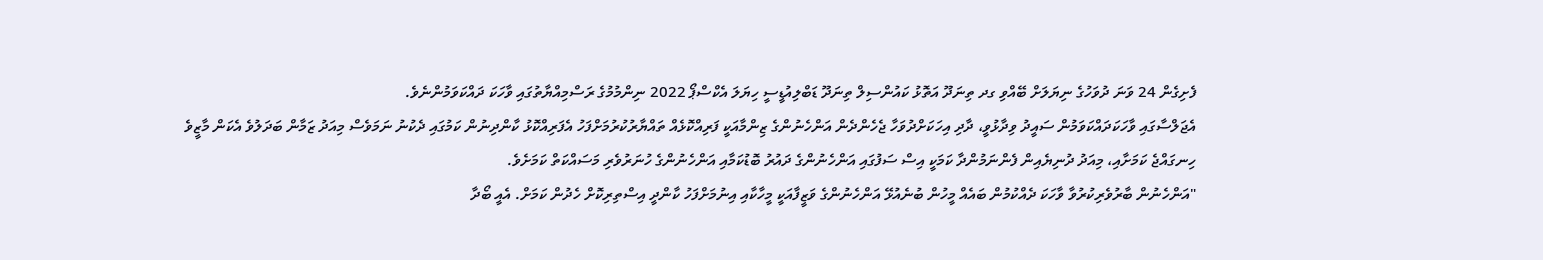ފެށިގެން 24 ވަނަ ދުވަހުގެ ނިޔަލަށް ބޭއްވި ގދ ތިނަދޫ އަތޮޅު ކައުންސިލް ތިނަދޫ ޑަބްލިއުޑީސީ ހިޔަލަ އެކްސްޕޯ 2022 ނިންމުމުގެ ރަސްމިއްޔާތުގައި ވާހަކަ ދައްކަވަމުންނެވެ.
އެޖަލްސާގައި ވާހަކަދައްކަވަމުން ސައީދު ވިދާޅުވީ، ދާދި އިހަކަށްދުވަހާ ޖެހެންދެން އަންހެނުންގެ ޒިންމާއަކީ ފަރިއްކޮޅެއް ތައްޔާރުކުރުމަށްފަހު އެފަރިއްކޮޅު ކާންދިނުން ކަމުގައި ދެކުނު ނަމަވެސް މިއަދު ޒަމާން ބަދަލުވެ އެކަން މާޒީވެ ހިނގައްޖެ ކަމަށާއި، މިއަދު ދުނިޔެއިން ފެންނަމުންދާ ކަމަކީ އިސް ސަފުގައި އަންހެނުންގެ ދައުރު ބޮޑުކަމާއި އަންހެނުންގެ ހުނަރުވެރި މަސައްކަތް ކަމަށެވެ.
"އަންހެނުން ބާރުވެރިކުރުވާ ވާހަކަ ދެއްކުމުން ބައެއް މީހުން ބުނެއުޅޭ އަންހެނުންގެ ވަޒީފާއަކީ މީހާކާއި އިނުމަށްފަހު ކާންދީ އިސްތިރިކޮށް ހެދުން ކަމަށް. އެއީ ބޯދާ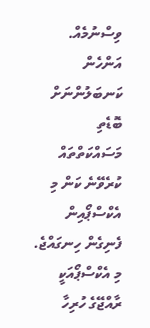ވިސްނުމެއް. އަންހެން ކަނބަލުންނަށް ބޮޑެތި މަސައްކަތްތައް ކުރެވޭނެ ކަން މި އެކްސްޕޯއިން ފެނިގެން ހިނގައްޖެ. މި އެކްސްޕޯއަކީ ރާއްޖޭގެ ހުރިހާ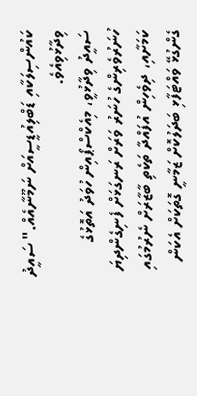ކައުންސިލަކާއި ޑަބްލިއުޑީސީއަށް ނަމޫނާއެއް." ސައީދު ވިދާޅުވިއެވެ.
ސައީދު ވިދާޅުވީ، މިއެކްސްޕޯއިން ހުވަދު އަތޮޅުގެ ހުނަރުވެރިންގެ ހުނަރު ވަރަށް ރަނގަޅަށް ފެނިގެންދިޔަ ކަމަށާއި، ދިވެހިން އުފައްދާ ތަކެތި ބާޒާރަށް ނެރުމުގައި ގެންގުޅޭ ވައްޓަފާޅި ބަދަލުކޮށް ޒަމާނީ ގޮތަކަށް އެކަން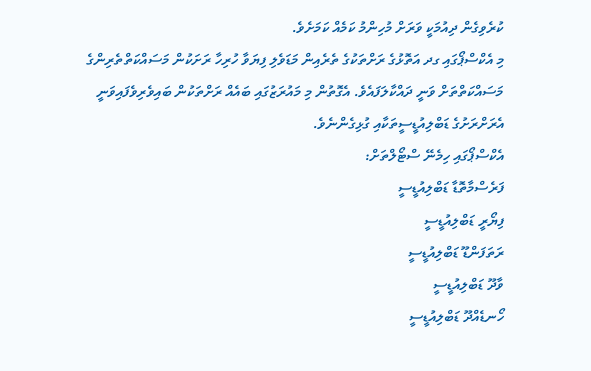ކުރެވިގެން ދިއުމަކީ ވަރަށް މުހިންމު ކަމެއް ކަމަށެވެ.
މި އެކްސްޕޯގައި ގދ އަތޮޅުގެ ރަށްތަކުގެ ތެރެއިން މަޑަވެލި ފިޔަވާ ހުރިހާ ރަށަކުން މަސައްކަތްތެރިންގެ މަސައްކަތްތަށް ވަނީ ދައްކާލަފައެވެ. އެގޮތުން މި މައުރަޒުގައި ބައެއް ރަށްތަކުން ބައިވެރިވެފައިވަނީ އެރަށްރަށުގެ ޑަބްލިއުޑީސީތަކާއި ގުޅިގެންނެވެ.
އެކްސްޕޯގައި ހިމެނޭ ސްޓޯލްތަށް:
ފަރެސްމާތޮޑާ ޑަބްލިއުޑީސީ
ފިޔޯރީ ޑަބްލިއުޑީސީ
ރަތަފަންޑޫ ޑަބްލިއުޑީސީ
ވާދޫ ޑަބްލިއުޑީސީ
ހޯނޑެއްދޫ ޑަބްލިއުޑީސީ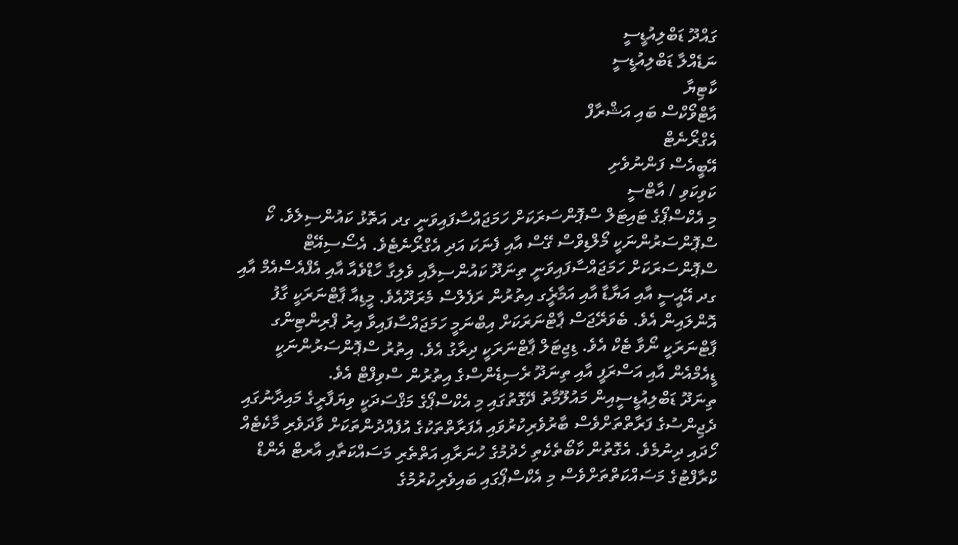ގައްދޫ ޑަބްލިއުޑީސީ
ނަޑެއްލާ ޑަބްލިއުޑީސީ
ކާޓިޔާ
އާޓްވޯކްސް ބައި އަޝްރާފް
އެގްރޯނެޓް
އޭބީއެސް ފަންނުވެށި
ކަވިކަވި / އާޓްސީ
މި އެކްސްޕޯގެ ޓައިޓަލް ސްޕޮންސަރަކަށް ހަމަޖައްސާފައިވަނީ ގދ އަތޮޅު ކައުންސިލެވެ. ކޯ ސްޕޮންސަރުންނަކީ މޯލްޑިވްސް ގޭސް އާއި ފެނަކަ އަދި އެގްރޯނެޓެވެ. އެސޯސިއޭޓް ސްޕޮންސަރަކަށް ހަމަޖައްސާފައިވަނީ ތިނަދޫ ކައުންސިލާއި ވެލިގާ ހާޑްވެއާ އާއި އެފްއެސްއެމް އާއި ގދ އޭއީސީ އާއި އަޔާޑާ އާއި އަމާރީެގ އިތުރުން ރަފެލްސް މެރަދޫއެވެ. މީޑިއާ ޕާޓްނަރަކީ ގާފު އޮންލައިން އެވެ. ބެވަރޭޖަސް ޕާޓްނަރަކަށް އިބްނަމީ ހަމަޖައްސާފައިވާ އިރު ޕްރިންޓިންގ ޕާޓްނަރަކީ ނޯވާ ޓެކް އެވެ. ޑިޖިޓަލް ޕާޓްނަރަކީ ދިރާގު އެވެ. އިތުރު ސްޕޮންސަރުންނަކީ ޑީއެމްއެން އާއި އަސްރަފީ އާއި ތިނަދޫ ރެސިޑެންސްގެ އިތުރުން ސްވިފްޓް އެވެ.
ތިނަދޫ ޑަބްލިއުޑީސީއިން މައުލޫމާތު ދޭގޮތުގައި މި އެކްސްޕޯގެ މަޤްސަދަކީ ވިޔަފާރީގެ މައިދާނުގައި ދެޖިންސުގެ ފަރާތްތަށްވެސް ބާރުވެރިކުރުވައި އެފަރާތްތަކުގެ އުފެއްދުންތަކަށް ވާދަވެރި މާކެޓެއް ހޯދައި ދިނުމެވެ. އެގޮތުން ކާބޯތެކެތި ހެދުމުގެ ހުނަރާއި އަތްތެރި މަސައްކަތާއި އާރޓް އެންޑް ކްރާފްޓުގެ މަސައްކަތްތަށްވެސް މި އެކްސްޕޯގައި ބައިވެރިކުރުމުގެ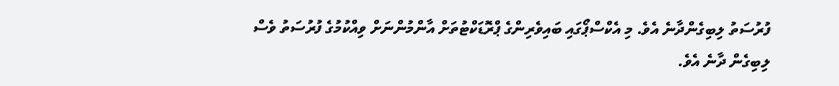ފުރުސަތު ލިބިގެންދާނެ އެވެ. މި އެކްސްޕޯގައި ބައިވެރިންގެ ޕްރޮޑަކްޓުތަށް އާންމުންނަށް ވިއްކުމުގެ ފުރުސަތު ވެސް ލިބިގެން ދާނެ އެވެ.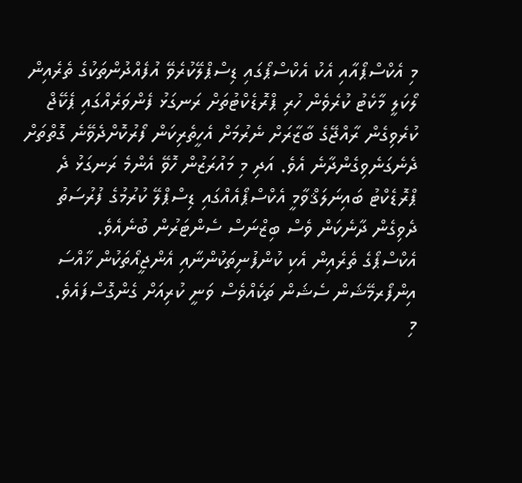މި އެކްސްޕޯއާއި އެކު އެކްސްޕޯގައި ޑިސްޕްލޭކުރެވޭ އުފެއްދުންތަކުގެ ތެރެއިން ލޯކަލީ މާކެޓު ކުރެވެން ހުރި ޕްރޮޑެކްޓުތަށް ރަނގަޅު ފެންވަރެއްގައި ޕެކޭޖް ކުރެވިގެން ރާއްޖޭގެ ބާޒާރަށް ނެރުމަށް އެހީތެރިކަން ފޯރުކޮށްދެވޭނެ ގޮތްތަށް ދެނެގަނެވިގެންދާނެ އެވެ. އަދި މި މައުރަޒުން ހޮވޭ އެންމެ ރަނގަޅު ދެ ޕްރޮޑެކްޓު ބައިނަލަޤްވާމީ އެކްސްޕޯއެއްގައި ޑިސްޕްލޭ ކުރުމުގެ ފުރުސަތު ދެވިގެން ދާނެކަން ވެސް ބިޒްނަސް ސެންޓަރުން ބުނެއެވެ.
އެކްސްޕޯގެ ތެރެއިން އެކި ކުންފުނިތަކުންނާއި އެންޖީއޯތަކުން ޚާއްސަ އިންފޯރމޭޝަން ސެޝަން ތަކެއްވެސް ވަނީ ކުރިއަށް ގެންގޮސްފައެވެ.
މި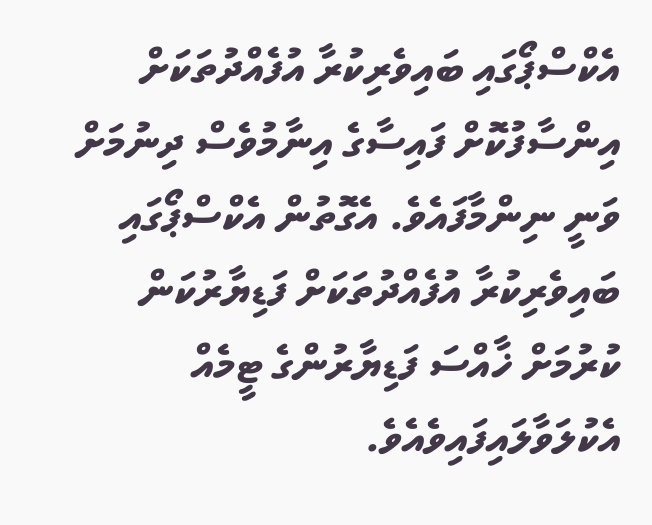އެކްސްޕޯގައި ބައިވެރިކުރާ އުފެއްދުތަކަށް އިންސާފުކޮށް ފައިސާގެ އިނާމުވެސް ދިނުމަށް ވަނީ ނިންމާފައެވެ. އެގޮތުން އެކްސްޕޯގައި ބައިވެރިކުރާ އުފެއްދުތަކަށް ފަޑިޔާރުކަން ކުރުމަށް ޚާއްސަ ފަޑިޔާރުންގެ ޓީމެއް އެކުލަވާލައިފައިވެއެވެ.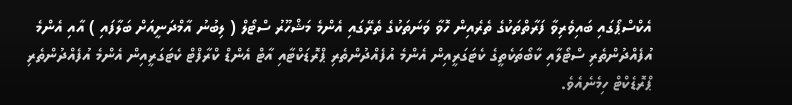އެކްސްޕޯގައި ބައިވެރިވާ ފަރާތްތަކުގެ ތެރެއިން ހޮވާ ވަނަތަކުގެ ތެރޭގައި އެންމެ މަޝްހޫރު ސްޓޯލް ( ލިބުނު އާމްދަނީއަށް ބަލާފައި ) އާއި އެންމެ އުފެއްދުންތެރި ސްޓޯލާއި ކާބޯތަކެތީގެ ކެޓަގަރީއިން އެންމެ އުފެއްދުންތެރި ޕްރޮޑަކްޓާއި އާޓް އެންޑް ކްރާފްޓް ކެޓަގަރީއިން އެންމެ އުފެއްދުންތެރި ޕްރޮޑެކްޓް ހިމެނެއެވެ.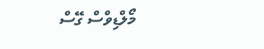މޯލްޑިވްސް ގޭސް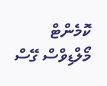ކޮމެންޓް
މޯލްޑިވްސް ގޭސް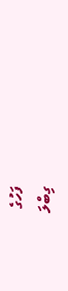ފަހުގެ
ގިބްލަ